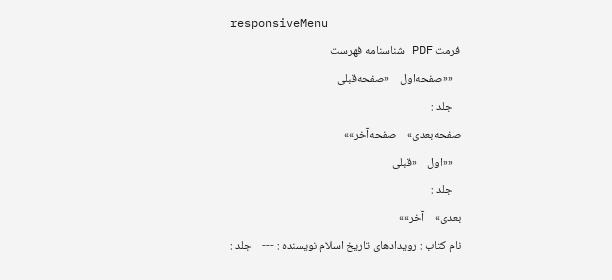responsiveMenu
فرمت PDF شناسنامه فهرست
   ««صفحه‌اول    «صفحه‌قبلی
   جلد :
صفحه‌بعدی»    صفحه‌آخر»»
   ««اول    «قبلی
   جلد :
بعدی»    آخر»»
نام کتاب : رویدادهای تاریخ اسلام نویسنده : ---    جلد :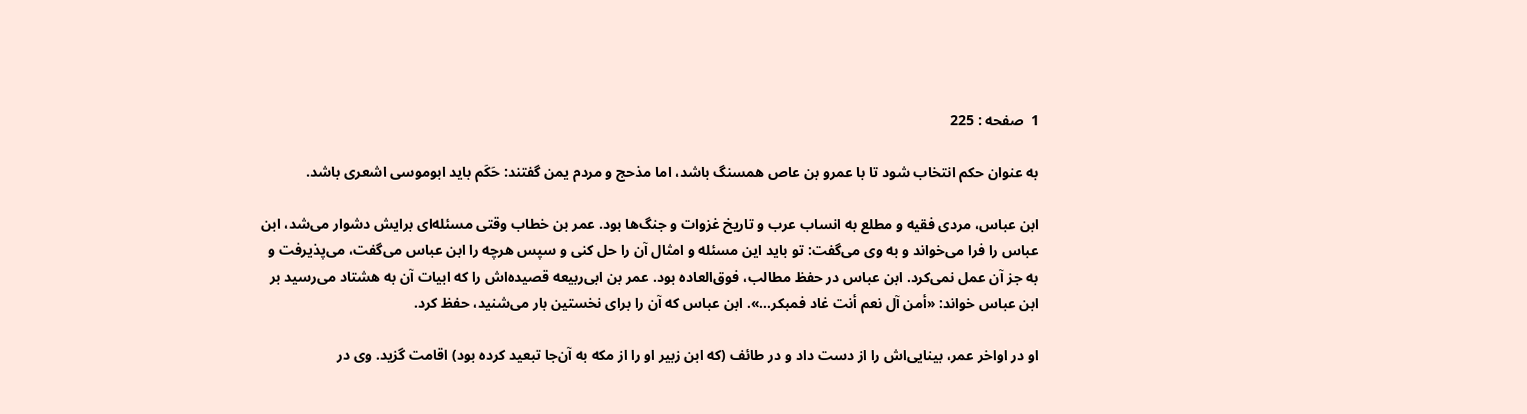1  صفحه : 225

به عنوان حکم انتخاب شود تا با عمرو بن عاص همسنگ باشد، اما مذحج و مردم یمن گفتند: حَکَم باید ابوموسی اشعری باشد.

ابن عباس، مردی فقیه و مطلع به انساب عرب و تاریخ غزوات و جنگ‌ها بود. عمر بن خطاب وقتی مسئله‌ای برایش دشوار می‌شد، ابن عباس را فرا می‌خواند و به وی می‌گفت: تو باید این مسئله و امثال آن را حل کنی و سپس هرچه را ابن عباس می‌گفت، می‌پذیرفت و به جز آن عمل نمی‌کرد. ابن عباس در حفظ مطالب، فوق‌العاده بود. عمر بن ابی‌ربیعه قصیده‌اش را که ابیات آن به هشتاد می‌رسید بر ابن عباس خواند: «أمن آل نعم أنت غاد فمبکر...». ابن عباس که آن را برای نخستین بار می‌شنید، حفظ کرد.

او در اواخر عمر، بینایی‌اش را از دست داد و در طائف (که ابن زبیر او را از مکه به آن‌جا تبعید کرده بود) اقامت گزید. وی در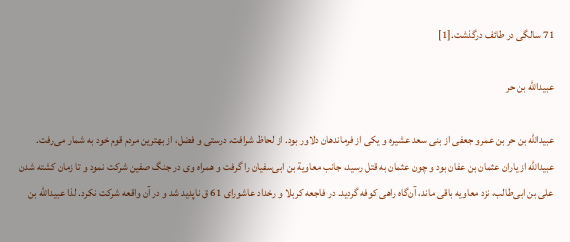71 سالگی در طائف درگذشت.[1]

عبیدالله بن حر

عبیدالله بن حر بن عمرو جعفی از بنی سعد عشیره و یکی از فرماندهان دلاور بود. از لحاظ شرافت، درستی و فضل، از بهترین مردم قوم خود به شمار می‌رفت. عبیدالله از یاران عثمان بن عفان بود و چون عثمان به قتل رسید، جانب معاویة بن ابی‌سفیان را گرفت و همراه وی در جنگ صفین شرکت نمود و تا زمان کشته شدن علی بن ابی‌طالب، نزد معاویه باقی ماند، آن‌گاه راهی کوفه گردید. در فاجعه کربلا و رخداد عاشورای 61 ق ناپدید شد و در آن واقعه شرکت نکرد. لذا عبیدالله بن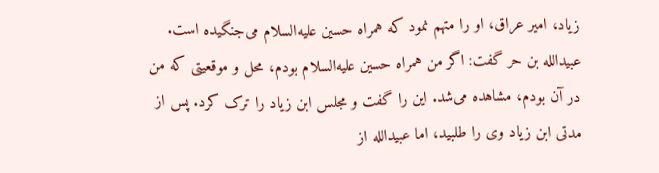زیاد، امیر عراق، او را متهم نمود که همراه حسین علیه‌السلام می‌جنگیده است. عبیدالله بن حر گفت: اگر من همراه حسین علیه‌السلام بودم، محل و موقعیتی که من در آن بودم، مشاهده می‌شد. این را گفت و مجلس ابن زیاد را ترک کرد. پس از مدتی ابن زیاد وی را طلبید، اما عبیدالله از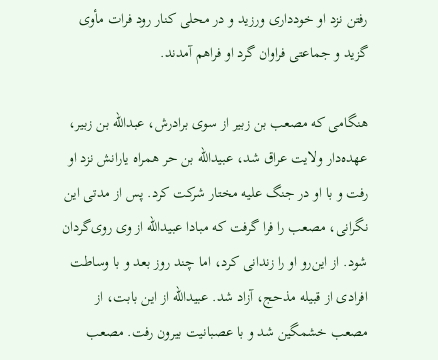رفتن نزد او خودداری ورزید و در محلی کنار رود فرات مأوی گزید و جماعتی فراوان گرد او فراهم آمدند.

هنگامی که مصعب بن زبیر از سوی برادرش، عبدالله بن زبیر، عهده‌دار ولایت عراق شد، عبیدالله بن حر همراه یارانش نزد او رفت و با او در جنگ علیه مختار شرکت کرد. پس از مدتی این نگرانی، مصعب را فرا گرفت که مبادا عبیدالله از وی روی‌گردان شود. از این‌رو او را زندانی کرد، اما چند روز بعد و با وساطت افرادی از قبیله مذحج، آزاد شد. عبیدالله از این بابت، از مصعب خشمگین شد و با عصبانیت بیرون رفت. مصعب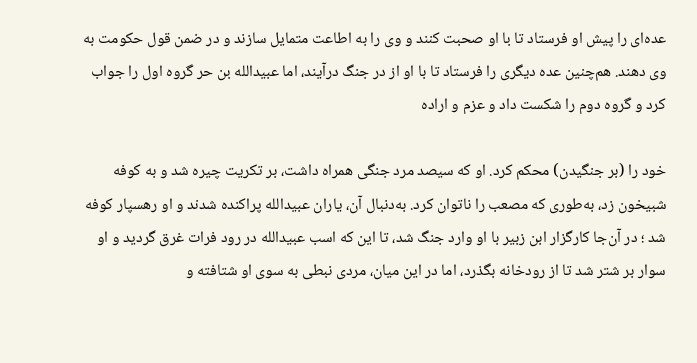عده‌ای را پیش او فرستاد تا با او صحبت کنند و وی را به اطاعت متمایل سازند و در ضمن قول حکومت به وی دهند. هم‌چنین عده دیگری را فرستاد تا با او از در جنگ درآیند، اما عبیدالله بن حر گروه اول را جواب کرد و گروه دوم را شکست داد و عزم و اراده

خود را (بر جنگیدن) محکم کرد. او که سیصد مرد جنگی همراه داشت، بر تکریت چیره شد و به کوفه شبیخون زد، به‌طوری که مصعب را ناتوان کرد. به‌دنبال آن، یاران عبیدالله پراکنده شدند و او رهسپار کوفه شد ؛ در آن‌جا کارگزار ابن زبیر با او وارد جنگ شد، تا این که اسب عبیدالله در رود فرات غرق گردید و او سوار بر شتر شد تا از رودخانه بگذرد، اما در این میان، مردی نبطی به سوی او شتافته و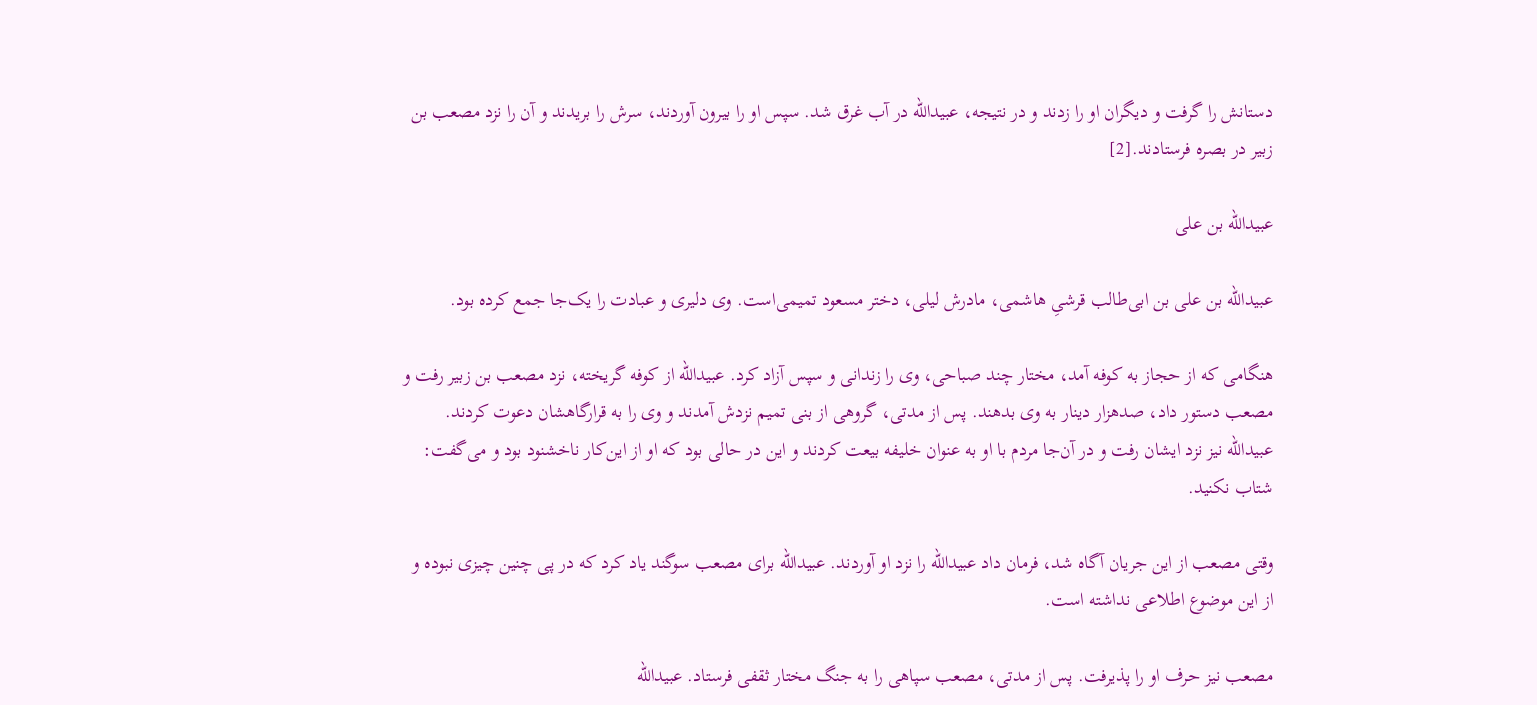دستانش را گرفت و دیگران او را زدند و در نتیجه، عبیدالله در آب غرق شد. سپس او را بیرون آوردند، سرش را بریدند و آن را نزد مصعب بن زبیر در بصره فرستادند.[2]

عبیدالله بن علی

عبیدالله بن علی بن ابی‌طالب قرشیِ هاشمی، مادرش لیلی، دختر مسعود تمیمی‌است. وی دلیری و عبادت را یک‌جا جمع کرده بود.

هنگامی که از حجاز به کوفه آمد، مختار چند صباحی، وی را زندانی و سپس آزاد کرد. عبیدالله از کوفه گریخته، نزد مصعب بن زبیر رفت و مصعب دستور داد، صدهزار دینار به وی بدهند. پس از مدتی، گروهی از بنی تمیم نزدش آمدند و وی را به قرارگاهشان دعوت کردند. عبیدالله نیز نزد ایشان رفت و در آن‌جا مردم با او به عنوان خلیفه بیعت کردند و این در حالی بود که او از این‌کار ناخشنود بود و می‌گفت: شتاب نکنید.

وقتی مصعب از این جریان آگاه شد، فرمان داد عبیدالله را نزد او آوردند. عبیدالله برای مصعب سوگند یاد کرد که در پی چنین چیزی نبوده و از این موضوع اطلاعی نداشته است.

مصعب نیز حرف او را پذیرفت. پس از مدتی، مصعب سپاهی را به جنگ مختار ثقفی فرستاد. عبیدالله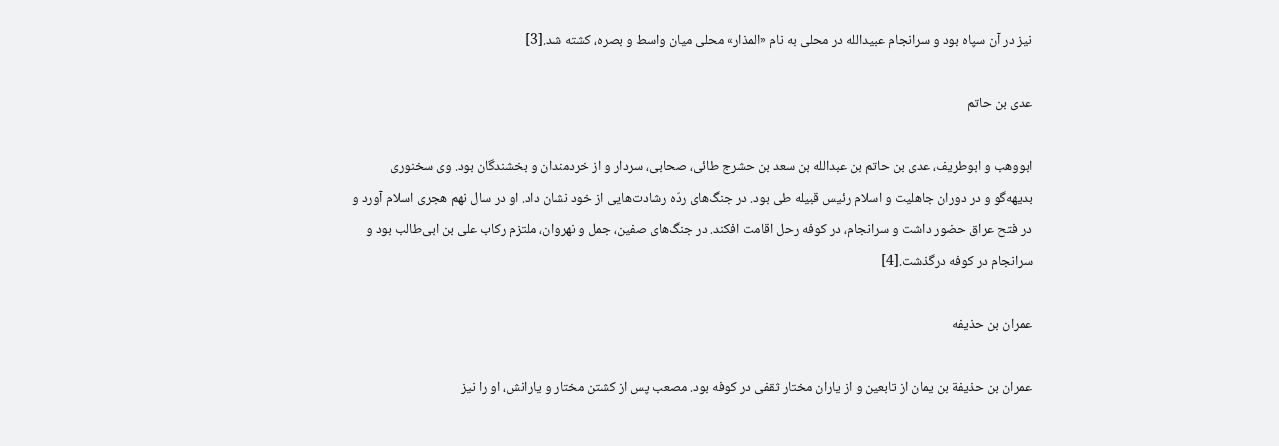نیز در آن سپاه بود و سرانجام عبیدالله در محلی به نام «المذار» محلی میان واسط و بصره، کشته شد.[3]

عدی بن حاتم

ابووهب و ابوطریف، عدی بن حاتم بن عبدالله بن سعد بن حشرج طائی، صحابی، سردار و از خردمندان و بخشندگان بود. وی سخنوری بدیهه‌گو و در دوران جاهلیت و اسلام رئیس قبیله طی بود. در جنگ‌های ردّه رشادت‌هایی از خود نشان داد. او در سال نهم هجری اسلام آورد و در فتح عراق حضور داشت و سرانجام، در کوفه رحل اقامت افکند. در جنگ‌های صفین، جمل و نهروان، ملتزم رکاب علی بن ابی‌طالب بود و سرانجام در کوفه درگذشت.[4]

عمران بن حذیفه

عمران بن حذیفة بن یمان از تابعین و از یاران مختار ثقفی در کوفه بود. مصعب پس از کشتن مختار و یارانش، او را نیز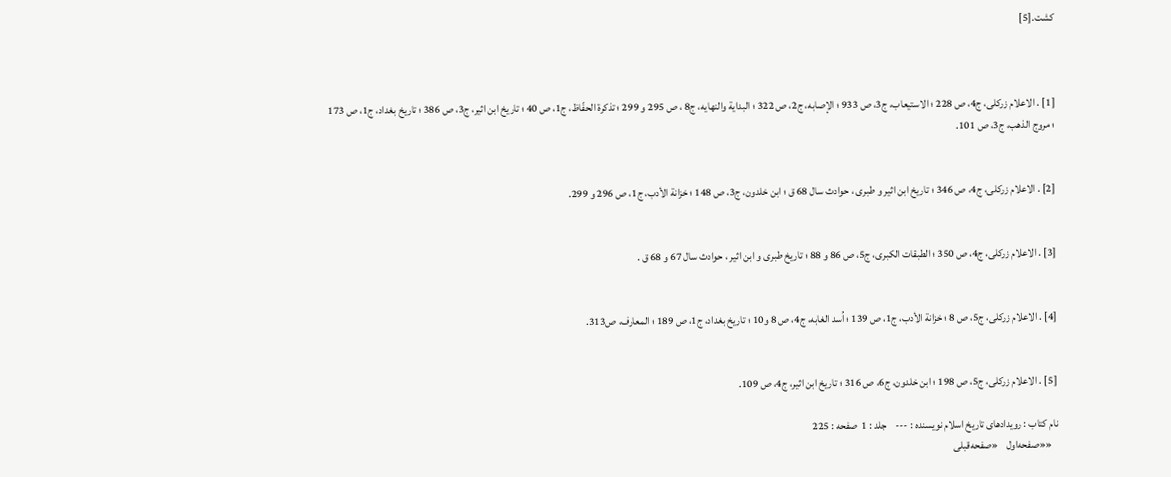کشت.[5]



[1] . الاعلام زرکلی، ج4، ص 228 ؛ الاستیعاب، ج3، ص 933 ؛ الإصابه، ج2، ص 322 ؛ البدایة والنهایه، ج8 ، ص 295 و 299 ؛ تذکرة الحفّاظ، ج1، ص 40 ؛ تاریخ ابن اثیر، ج3، ص 386 ؛ تاریخ بغداد، ج1، ص 173 ؛ مروج الذهب، ج3، ص 101.


[2] . الاعلام زرکلی، ج4، ص 346 ؛ تاریخ ابن اثیر و طبری ، حوادث سال 68 ق ؛ ابن خلدون، ج3، ص 148 ؛ خزانة الأدب، ج1، ص 296 و 299.


[3] . الاعلام زرکلی، ج4، ص 350 ؛ الطبقات الکبری، ج5، ص 86 و 88 ؛ تاریخ طبری و ابن اثیر ، حوادث سال 67 و 68 ق .


[4] . الاعلام زرکلی، ج5، ص 8 ؛ خزانة الأدب، ج1، ص 139 ؛ اُسد الغابه، ج4، ص 8 و10 ؛ تاریخ بغداد، ج1، ص 189 ؛ المعارف، ص313.


[5] . الاعلام زرکلی، ج5، ص 198 ؛ ابن خلدون، ج6، ص 316 ؛ تاریخ ابن اثیر، ج4، ص 109.

نام کتاب : رویدادهای تاریخ اسلام نویسنده : ---    جلد : 1  صفحه : 225
   ««صفحه‌اول    «صفحه‌قبلی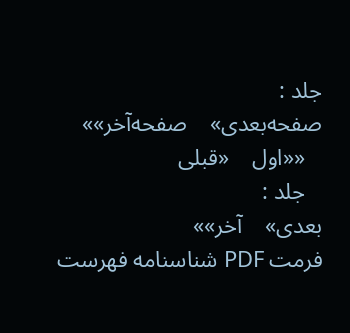جلد :
صفحه‌بعدی»    صفحه‌آخر»»
   ««اول    «قبلی
   جلد :
بعدی»    آخر»»
فرمت PDF شناسنامه فهرست